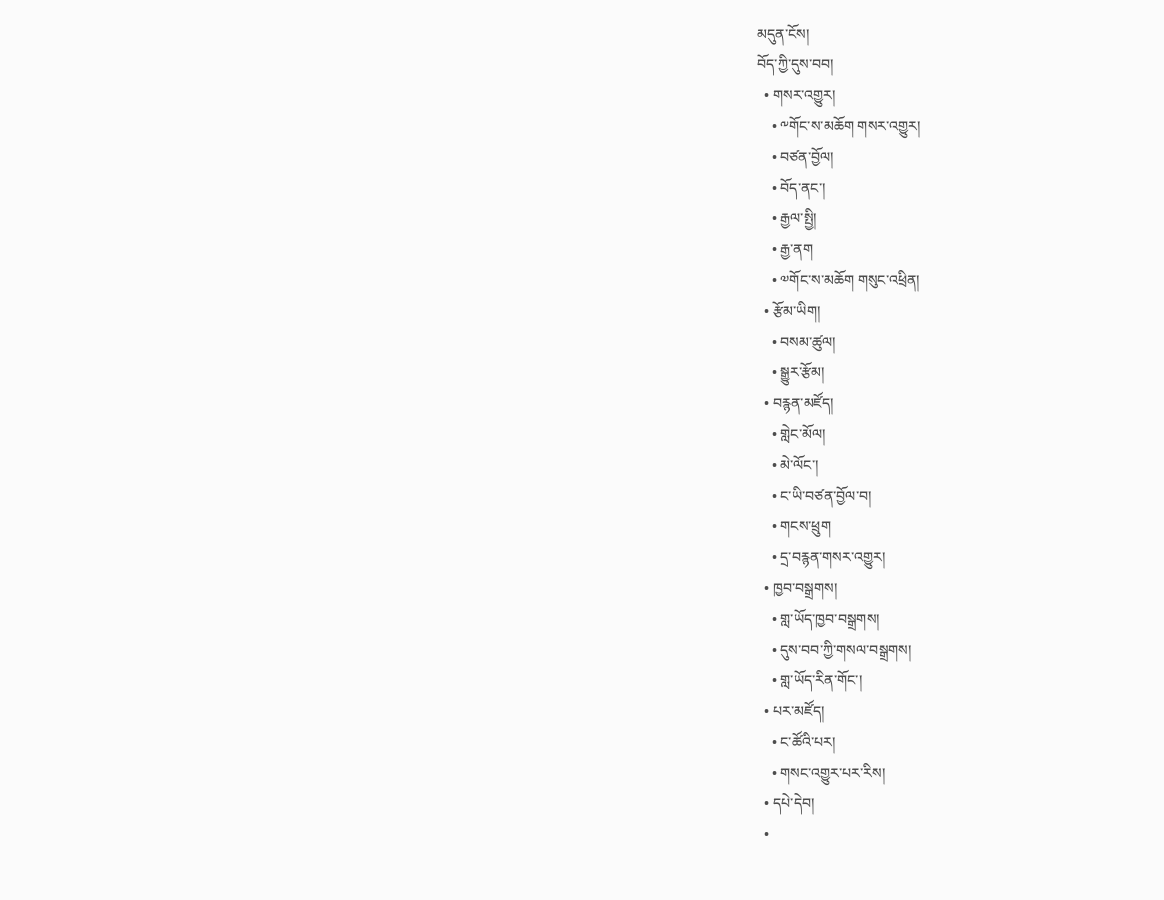མདུན་ངོས།
བོད་ཀྱི་དུས་བབ།
  • གསར་འགྱུར།
    • ༸གོང་ས་མཆོག གསར་འགྱུར།
    • བཙན་བྱོལ།
    • བོད་ནང་།
    • རྒྱལ་སྤྱི།
    • རྒྱ་ནག
    • ༧གོང་ས་མཆོག གསུང་འཕྲིན།
  • རྩོམ་ཡིག།
    • བསམ་ཚུལ།
    • སྒྱུར་རྩོམ།
  • བརྙན་མཛོད།
    • གླེང་མོལ།
    • མེ་ལོང་།
    • ང་ཡི་བཙན་བྱོལ་བ།
    • གངས་ཕྲུག
    • དྲ་བརྙན་གསར་འགྱུར།
  • ཁྱབ་བསྒྲགས།
    • གླ་ཡོད་ཁྱབ་བསྒྲགས།
    • དུས་བབ་ཀྱི་གསལ་བསྒྲགས།
    • གླ་ཡོད་རིན་གོང་།
  • པར་མཛོད།
    • ང་ཚོའི་པར།
    • གསང་འགྱུར་པར་རིས།
  • དཔེ་དེབ།
  •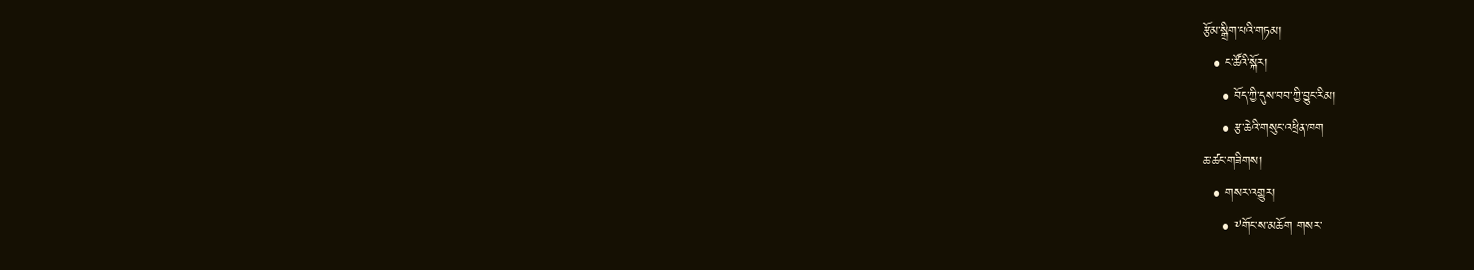རྩོམ་སྒྲིག་པའི་གཏམ།
  • ང་ཚོའི་སྐོར།
    • བོད་ཀྱི་དུས་བབ་ཀྱི་བྱུང་རིམ།
    • རྩ་ཆེའི་གསུང་འཕྲིན་ཁག
ཆ་ཚང་གཟིགས།
  • གསར་འགྱུར།
    • ༸གོང་ས་མཆོག གསར་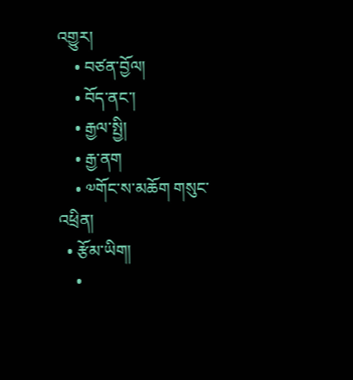འགྱུར།
    • བཙན་བྱོལ།
    • བོད་ནང་།
    • རྒྱལ་སྤྱི།
    • རྒྱ་ནག
    • ༧གོང་ས་མཆོག གསུང་འཕྲིན།
  • རྩོམ་ཡིག།
    •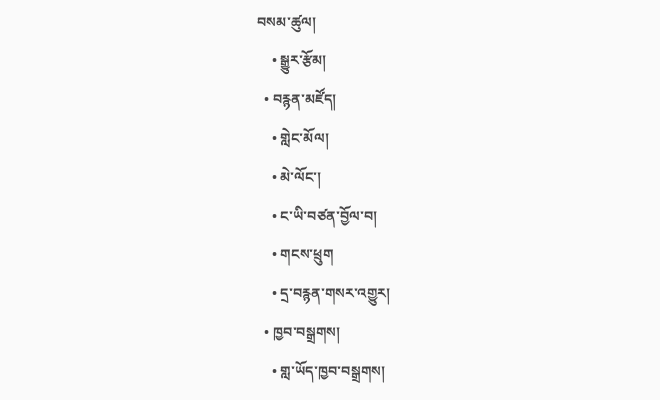བསམ་ཚུལ།
    • སྒྱུར་རྩོམ།
  • བརྙན་མཛོད།
    • གླེང་མོལ།
    • མེ་ལོང་།
    • ང་ཡི་བཙན་བྱོལ་བ།
    • གངས་ཕྲུག
    • དྲ་བརྙན་གསར་འགྱུར།
  • ཁྱབ་བསྒྲགས།
    • གླ་ཡོད་ཁྱབ་བསྒྲགས།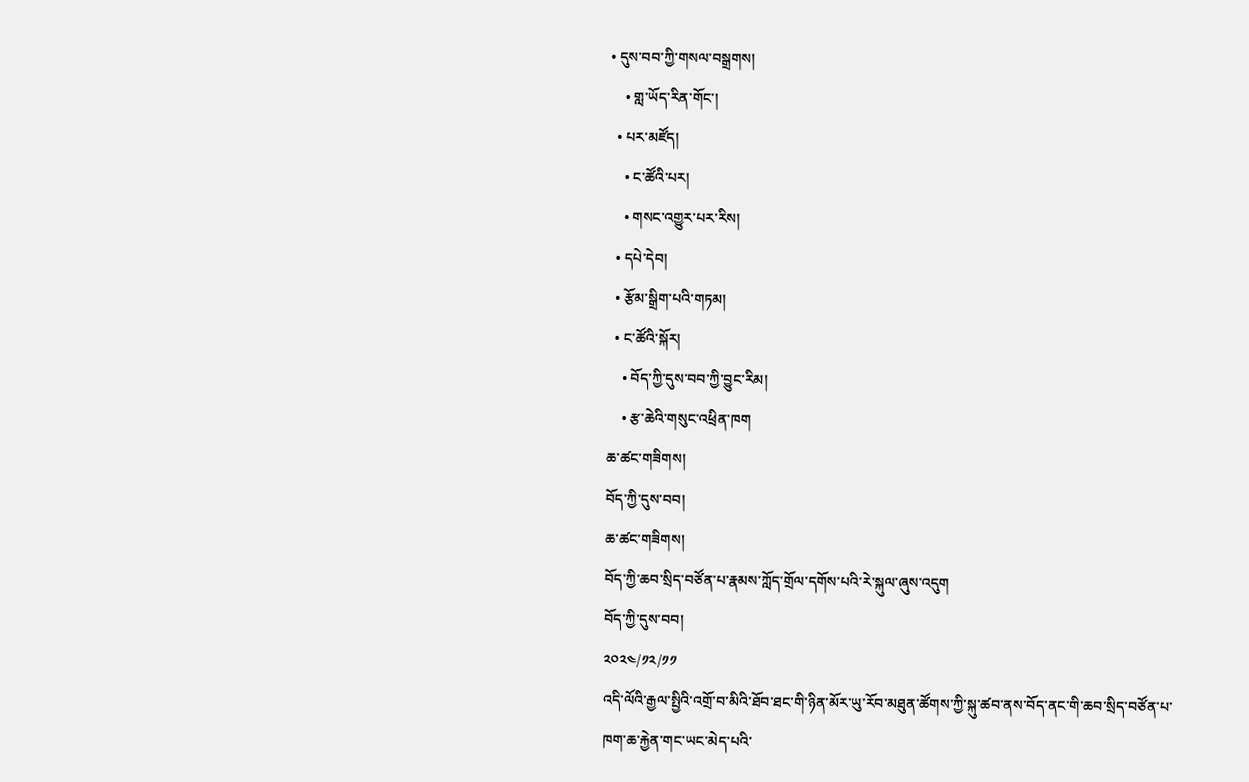• དུས་བབ་ཀྱི་གསལ་བསྒྲགས།
    • གླ་ཡོད་རིན་གོང་།
  • པར་མཛོད།
    • ང་ཚོའི་པར།
    • གསང་འགྱུར་པར་རིས།
  • དཔེ་དེབ།
  • རྩོམ་སྒྲིག་པའི་གཏམ།
  • ང་ཚོའི་སྐོར།
    • བོད་ཀྱི་དུས་བབ་ཀྱི་བྱུང་རིམ།
    • རྩ་ཆེའི་གསུང་འཕྲིན་ཁག
ཆ་ཚང་གཟིགས།
བོད་ཀྱི་དུས་བབ།
ཆ་ཚང་གཟིགས།
བོད་ཀྱི་ཆབ་སྲིད་བཙོན་པ་རྣམས་ཀློད་གྲོལ་དགོས་པའི་རེ་སྐུལ་ཞུས་འདུག
བོད་ཀྱི་དུས་བབ།
༢༠༢༤/༡༢/༡༡
འདི་ལོའི་རྒྱལ་སྤྱིའི་འགྲོ་བ་མིའི་ཐོབ་ཐང་གི་ཉིན་མོར་ཡུ་རོབ་མཐུན་ཚོགས་ཀྱི་སྐུ་ཚབ་ནས་བོད་ནང་གི་ཆབ་སྲིད་བཙོན་པ་ཁག་ཆ་རྐྱེན་གང་ཡང་མེད་པའི་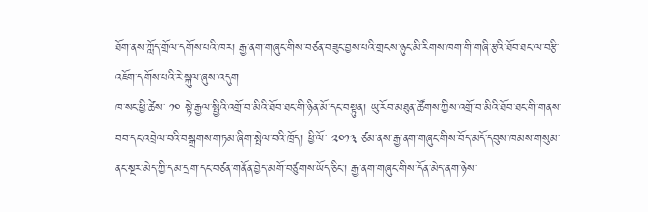ཐོག་ནས་ཀློད་གྲོལ་དགོས་པའི་ཁར། རྒྱ་ནག་གཞུང་གིས་བཙན་བཟུང་བྱས་པའི་གྲངས་ཉུང་མི་རིགས་ཁག་གི་གཞི་རྩའི་ཐོབ་ཐང་ལ་བརྩི་འཇོག་དགོས་པའི་རེ་སྐུལ་ཞུས་འདུག
ཁ་སང་ཕྱི་ཚེས་ ༡༠ སྟེ་རྒྱལ་སྤྱིའི་འགྲོ་བ་མིའི་ཐོབ་ཐང་གི་ཉིན་མོ་དང་བསྟུན། ཡུ་རོབ་མཐུན་ཚོགས་ཀྱིས་འགྲོ་བ་མིའི་ཐོབ་ཐང་གི་གནས་བབ་དང་འབྲེལ་བའི་བསྒྲགས་གཏམ་ཞིག་སྤེལ་བའི་ཁྲོད། ཕྱི་ལོ་ ༢༠༡༣ ཙམ་ནས་རྒྱ་ནག་གཞུང་གིས་བོད་མདོ་དབུས་ཁམས་གསུམ་ནང་སྔར་མེད་ཀྱི་དམ་དྲག་དང་བཙན་གནོན་བྱེད་མགོ་བཙུགས་ཡོད་ཅིང་། རྒྱ་ནག་གཞུང་གིས་དོན་མེད་ནག་ཉེས་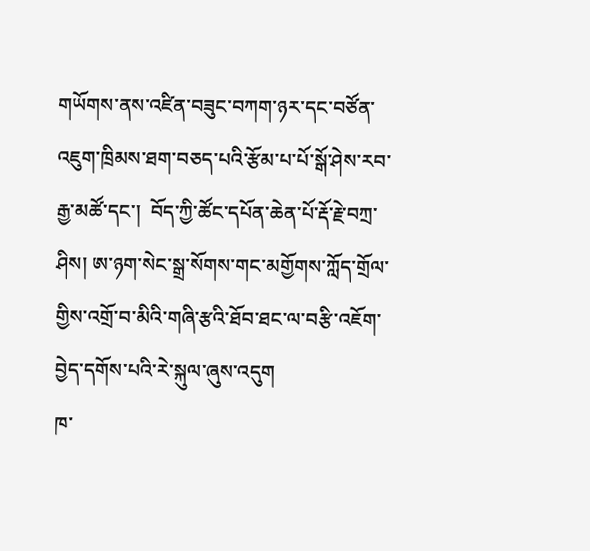གཡོགས་ནས་འཛིན་བཟུང་བཀག་ཉར་དང་བཙོན་འཇུག་ཁྲིམས་ཐག་བཅད་པའི་རྩོམ་པ་པོ་སྒོ་ཤེས་རབ་རྒྱ་མཚོ་དང་།  བོད་ཀྱི་ཚོང་དཔོན་ཆེན་པོ་རྡོ་རྗེ་བཀྲ་ཤིས། ཨ་ཉག་སེང་སྒྲ་སོགས་གང་མགྱོགས་ཀློད་གྲོལ་གྱིས་འགྲོ་བ་མིའི་གཞི་རྩའི་ཐོབ་ཐང་ལ་བརྩི་འཇོག་བྱེད་དགོས་པའི་རེ་སྐུལ་ཞུས་འདུག
ཁ་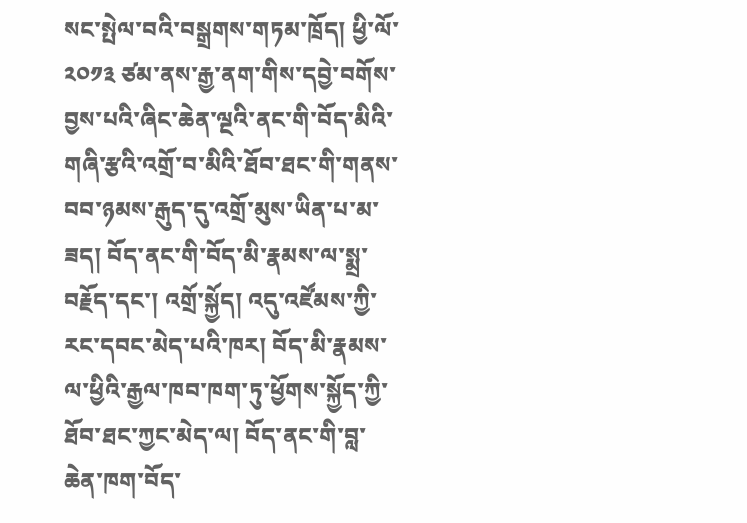སང་སྤེལ་བའི་བསྒྲགས་གཏམ་ཁྲོད། ཕྱི་ལོ་ ༢༠༡༣ ཙམ་ནས་རྒྱ་ནག་གིས་དབྱེ་བགོས་བྱས་པའི་ཞིང་ཆེན་ལྔའི་ནང་གི་བོད་མིའི་གཞི་རྩའི་འགྲོ་བ་མིའི་ཐོབ་ཐང་གི་གནས་བབ་ཉམས་རྒུད་དུ་འགྲོ་མུས་ཡིན་པ་མ་ཟད། བོད་ནང་གི་བོད་མི་རྣམས་ལ་སྨྲ་བརྗོད་དང་། འགྲོ་སྐྱོད། འདུ་འཛོམས་ཀྱི་རང་དབང་མེད་པའི་ཁར། བོད་མི་རྣམས་ལ་ཕྱིའི་རྒྱལ་ཁབ་ཁག་ཏུ་ཕྱོགས་སྐྱོད་ཀྱི་ཐོབ་ཐང་ཀྱང་མེད་ལ། བོད་ནང་གི་བླ་ཆེན་ཁག་བོད་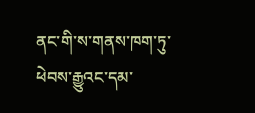ནང་གི་ས་གནས་ཁག་ཏུ་ཕེབས་རྒྱུའང་དམ་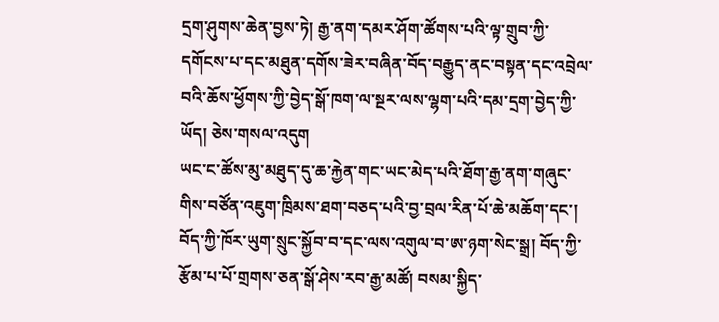དྲག་ཤུགས་ཆེན་བྱས་ཏེ། རྒྱ་ནག་དམར་ཤོག་ཚོགས་པའི་ལྟ་གྲུབ་ཀྱི་དགོངས་པ་དང་མཐུན་དགོས་ཟེར་བཞིན་བོད་བརྒྱུད་ནང་བསྟན་དང་འབྲེལ་བའི་ཆོས་ཕྱོགས་ཀྱི་བྱེད་སྒོ་ཁག་ལ་སྔར་ལས་ལྷག་པའི་དམ་དྲག་བྱེད་ཀྱི་ཡོད། ཅེས་གསལ་འདུག
ཡང་ང་ཚོས་མུ་མཐུད་དུ་ཆ་རྐྱེན་གང་ཡང་མེད་པའི་ཐོག་རྒྱ་ནག་གཞུང་གིས་བཙོན་འཇུག་ཁྲིམས་ཐག་བཅད་པའི་བྱ་བྲལ་རིན་པོ་ཆེ་མཆོག་དང་། བོད་ཀྱི་ཁོར་ཡུག་སྲུང་སྐྱོབ་བ་དང་ལས་འགུལ་བ་ཨ་ཉག་སེང་སྒྲ། བོད་ཀྱི་རྩོམ་པ་པོ་གྲགས་ཅན་སྒོ་ཤེས་རབ་རྒྱ་མཚོ། བསམ་སྐྱིད་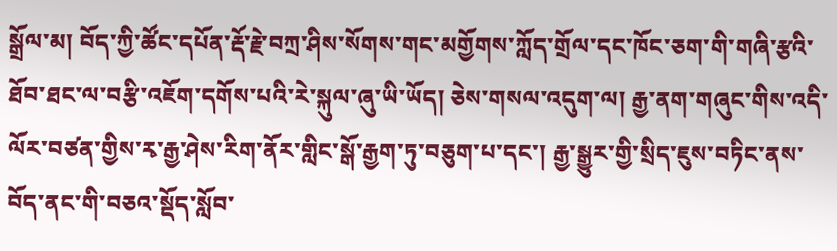སྒྲོལ་མ། བོད་ཀྱི་ཚོང་དཔོན་རྡོ་རྗེ་བཀྲ་ཤིས་སོགས་གང་མགྱོགས་ཀློད་གྲོལ་དང་ཁོང་ཅག་གི་གཞི་རྩའི་ཐོབ་ཐང་ལ་བརྩི་འཇོག་དགོས་པའི་རེ་སྐུལ་ཞུ་ཡི་ཡོད། ཅེས་གསལ་འདུག་ལ། རྒྱ་ནག་གཞུང་གིས་འདི་ལོར་བཙན་གྱིས་རྭ་རྒྱ་ཤེས་རིག་ནོར་གླིང་སྒོ་རྒྱག་ཏུ་བཅུག་པ་དང་། རྒྱ་སྒྱུར་གྱི་སྲིད་ཇུས་བཏིང་ནས་བོད་ནང་གི་བཅའ་སྡོད་སློབ་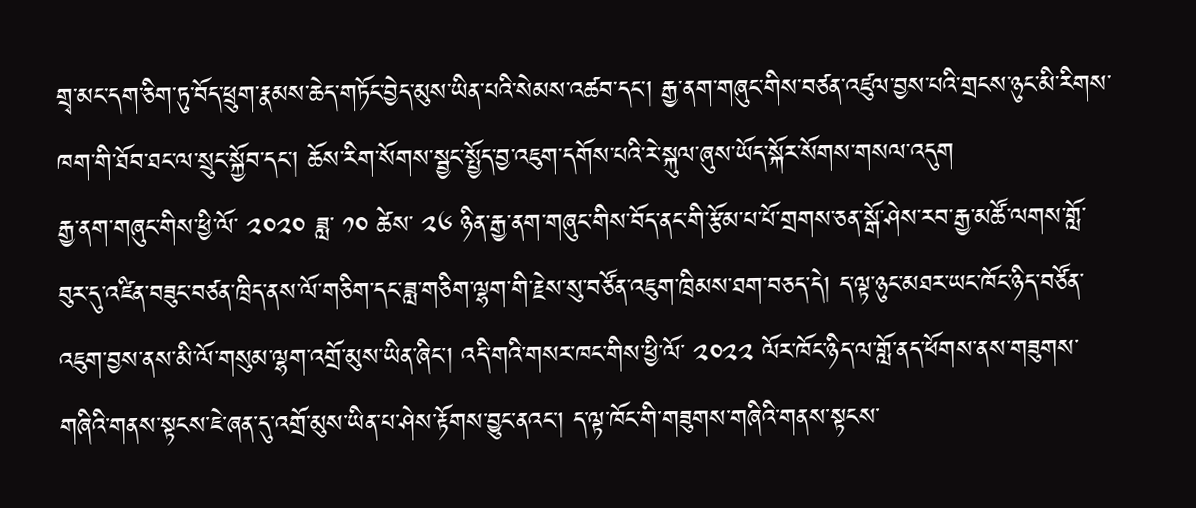གྲྭ་མང་དག་ཅིག་ཏུ་བོད་ཕྲུག་རྣམས་ཆེད་གཏོང་བྱེད་མུས་ཡིན་པའི་སེམས་འཚབ་དང་། རྒྱ་ནག་གཞུང་གིས་བཙན་འཛུལ་བྱས་པའི་གྲངས་ཉུང་མི་རིགས་ཁག་གི་ཐོབ་ཐང་ལ་སྲུང་སྐྱོབ་དང་། ཆོས་རིག་སོགས་སྦྱང་སྤྱོད་བྱ་འཇུག་དགོས་པའི་རེ་སྐུལ་ཞུས་ཡོད་སྐོར་སོགས་གསལ་འདུག
རྒྱ་ནག་གཞུང་གིས་ཕྱི་ལོ་ ༢༠༢༠ ཟླ་ ༡༠ ཚེས་ ༢༦ ཉིན་རྒྱ་ནག་གཞུང་གིས་བོད་ནང་གི་རྩོམ་པ་པོ་གྲགས་ཅན་སྒོ་ཤེས་རབ་རྒྱ་མཚོ་ལགས་གློ་བུར་དུ་འཛིན་བཟུང་བཙན་ཁྲིད་ནས་ལོ་གཅིག་དང་ཟླ་གཅིག་ལྷག་གི་རྗེས་སུ་བཙོན་འཇུག་ཁྲིམས་ཐག་བཅད་དེ། ད་ལྟ་ཉུང་མཐར་ཡང་ཁོང་ཉིད་བཙོན་འཇུག་བྱས་ནས་མི་ལོ་གསུམ་ལྷག་འགྲོ་མུས་ཡིན་ཞིང་། འདི་གའི་གསར་ཁང་གིས་ཕྱི་ལོ་ ༢༠༢༢ ལོར་ཁོང་ཉིད་ལ་གློ་ནད་ཕོགས་ནས་གཟུགས་གཞིའི་གནས་སྟངས་ཇེ་ཞན་དུ་འགྲོ་མུས་ཡིན་པ་ཤེས་རྟོགས་བྱུང་ནའང་། ད་ལྟ་ཁོང་གི་གཟུགས་གཞིའི་གནས་སྟངས་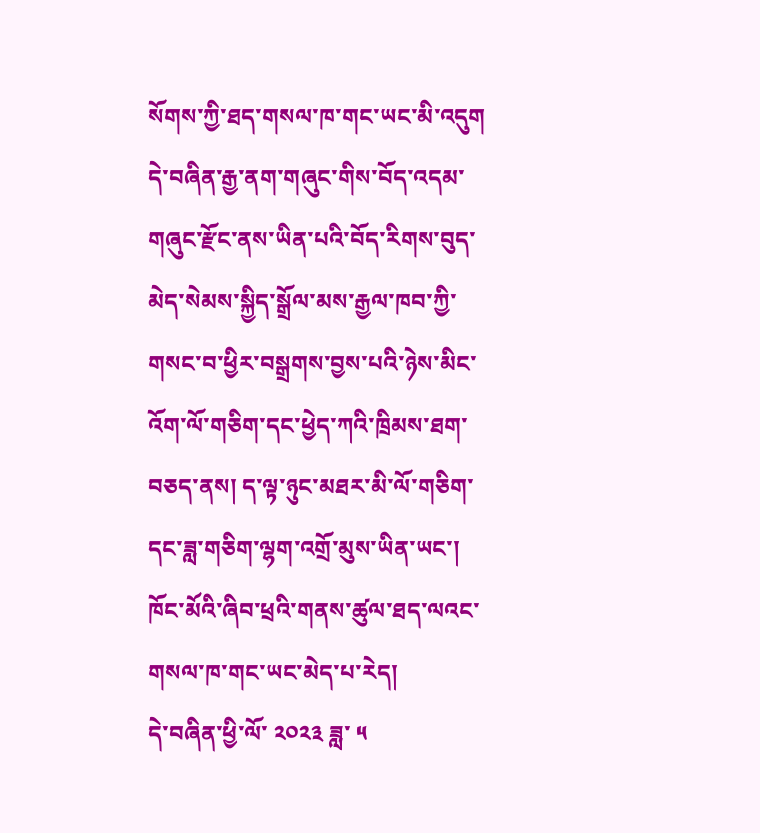སོགས་ཀྱི་ཐད་གསལ་ཁ་གང་ཡང་མི་འདུག དེ་བཞིན་རྒྱ་ནག་གཞུང་གིས་བོད་འདམ་གཞུང་རྫོང་ནས་ཡིན་པའི་བོད་རིགས་བུད་མེད་སེམས་སྐྱིད་སྒྲོལ་མས་རྒྱལ་ཁབ་ཀྱི་གསང་བ་ཕྱིར་བསྒྲགས་བྱས་པའི་ཉེས་མིང་འོག་ལོ་གཅིག་དང་ཕྱེད་ཀའི་ཁྲིམས་ཐག་བཅད་ནས། ད་ལྟ་ཉུང་མཐར་མི་ལོ་གཅིག་དང་ཟླ་གཅིག་ལྷག་འགྲོ་མུས་ཡིན་ཡང་། ཁོང་མོའི་ཞིབ་ཕྲའི་གནས་ཚུལ་ཐད་ལའང་གསལ་ཁ་གང་ཡང་མེད་པ་རེད།
དེ་བཞིན་ཕྱི་ལོ་ ༢༠༢༣ ཟླ་ ༥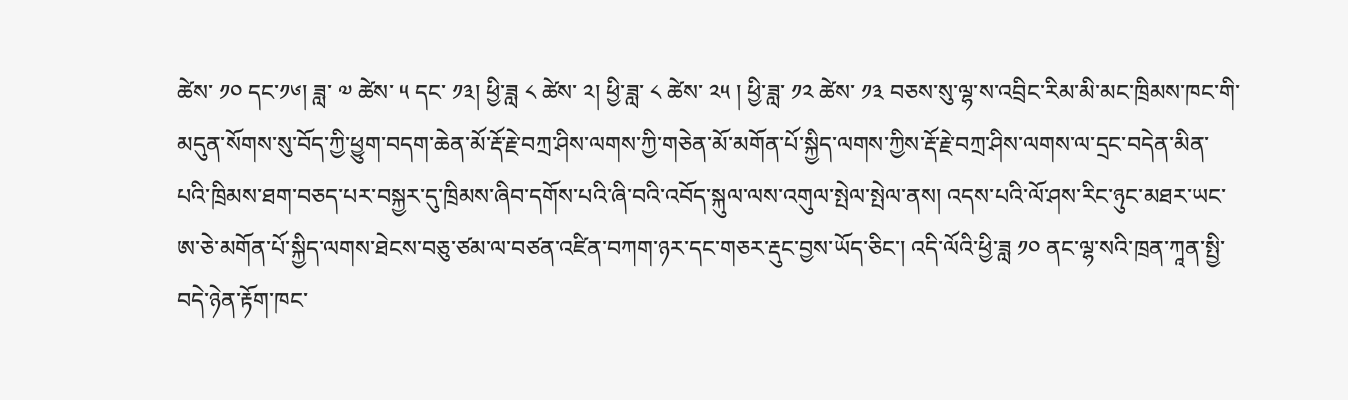ཚེས་ ༡༠ དང་༡༦། ཟླ་ ༧ ཚེས་ ༥ དང་ ༡༣། ཕྱི་ཟླ ༨ ཚེས་ ༢། ཕྱི་ཟླ་ ༨ ཚེས་ ༢༥ ། ཕྱི་ཟླ་ ༡༢ ཚེས་ ༡༣ བཅས་སུ་ལྷ་ས་འབྲིང་རིམ་མི་མང་ཁྲིམས་ཁང་གི་མདུན་སོགས་སུ་བོད་ཀྱི་ཕྱུག་བདག་ཆེན་མོ་རྡོ་རྗེ་བཀྲ་ཤིས་ལགས་ཀྱི་གཅེན་མོ་མགོན་པོ་སྐྱིད་ལགས་ཀྱིས་རྡོ་རྗེ་བཀྲ་ཤིས་ལགས་ལ་དྲང་བདེན་མིན་པའི་ཁྲིམས་ཐག་བཅད་པར་བསྐྱར་དུ་ཁྲིམས་ཞིབ་དགོས་པའི་ཞི་བའི་འབོད་སྐུལ་ལས་འགུལ་སྤེལ་སྤེལ་ནས། འདས་པའི་ལོ་ཤས་རིང་ཉུང་མཐར་ཡང་ཨ་ཅེ་མགོན་པོ་སྐྱིད་ལགས་ཐེངས་བཅུ་ཙམ་ལ་བཙན་འཛིན་བཀག་ཉར་དང་གཅར་རྡུང་བྱས་ཡོད་ཅིང་། འདི་ལོའི་ཕྱི་ཟླ ༡༠ ནང་ལྷ་སའི་ཁྲན་ཀཱན་སྤྱི་བདེ་ཉེན་རྟོག་ཁང་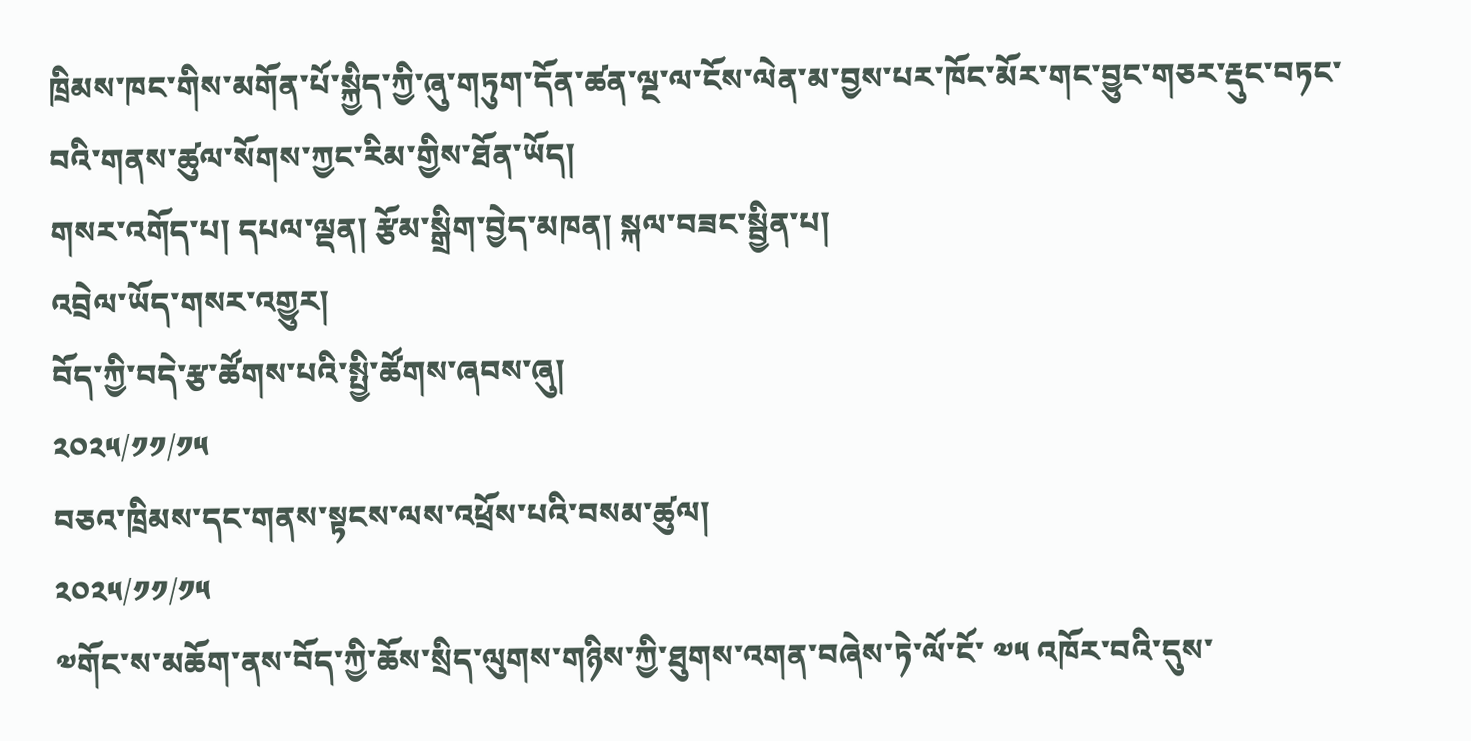ཁྲིམས་ཁང་གིས་མགོན་པོ་སྐྱིད་ཀྱི་ཞུ་གཏུག་དོན་ཚན་ལྔ་ལ་ངོས་ལེན་མ་བྱས་པར་ཁོང་མོར་གང་བྱུང་གཅར་རྡུང་བཏང་བའི་གནས་ཚུལ་སོགས་ཀྱང་རིམ་གྱིས་ཐོན་ཡོད།
གསར་འགོད་པ། དཔལ་ལྡན། རྩོམ་སྒྲིག་བྱེད་མཁན། སྐལ་བཟང་སྦྱིན་པ།
འབྲེལ་ཡོད་གསར་འགྱུར།
བོད་ཀྱི་བདེ་རྩ་ཚོགས་པའི་སྤྱི་ཚོགས་ཞབས་ཞུ།
༢༠༢༥/༡༡/༡༥
བཅའ་ཁྲིམས་དང་གནས་སྟངས་ལས་འཕྲོས་པའི་བསམ་ཚུལ།
༢༠༢༥/༡༡/༡༥
༧གོང་ས་མཆོག་ནས་བོད་ཀྱི་ཆོས་སྲིད་ལུགས་གཉིས་ཀྱི་ཐུགས་འགན་བཞེས་ཏེ་ལོ་ངོ་ ༧༥ འཁོར་བའི་དུས་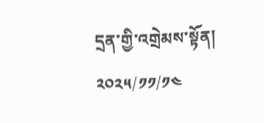དྲན་གྱི་འགྲེམས་སྟོན།
༢༠༢༥/༡༡/༡༤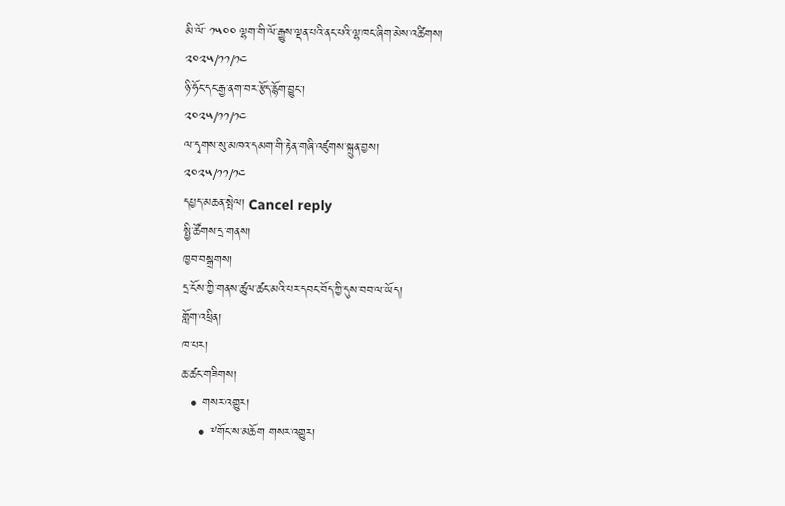མི་ལོ་ ༡༥༠༠ ལྷག་གི་ལོ་རྒྱུས་ལྡན་པའི་ནང་པའི་ལྷ་ཁང་ཞིག་མེས་འཚིགས།
༢༠༢༥/༡༡/༡༤
ཉི་ཧོང་དང་རྒྱ་ནག་བར་རྩོད་རྙོག་བྱུང་།
༢༠༢༥/༡༡/༡༤
ལ་དྭགས་སུ་མཁའ་དམག་གི་རྟེན་གཞི་འཛུགས་སྐྲུན་བྱས།
༢༠༢༥/༡༡/༡༤
དཔྱད་མཆན་སྤེལ། Cancel reply
སྤྱི་ཚོགས་དྲ་གནས།
ཁྱབ་བསྒྲགས།
དྲ་ངོས་ཀྱི་གནས་ཚུལ་ཚང་མའི་པར་དབང་བོད་ཀྱི་དུས་བབ་ལ་ཡོད།
གློག་འཕྲིན།
ཁ་པར།
ཆ་ཚང་གཟིགས།
  • གསར་འགྱུར།
    • ༸གོང་ས་མཆོག གསར་འགྱུར།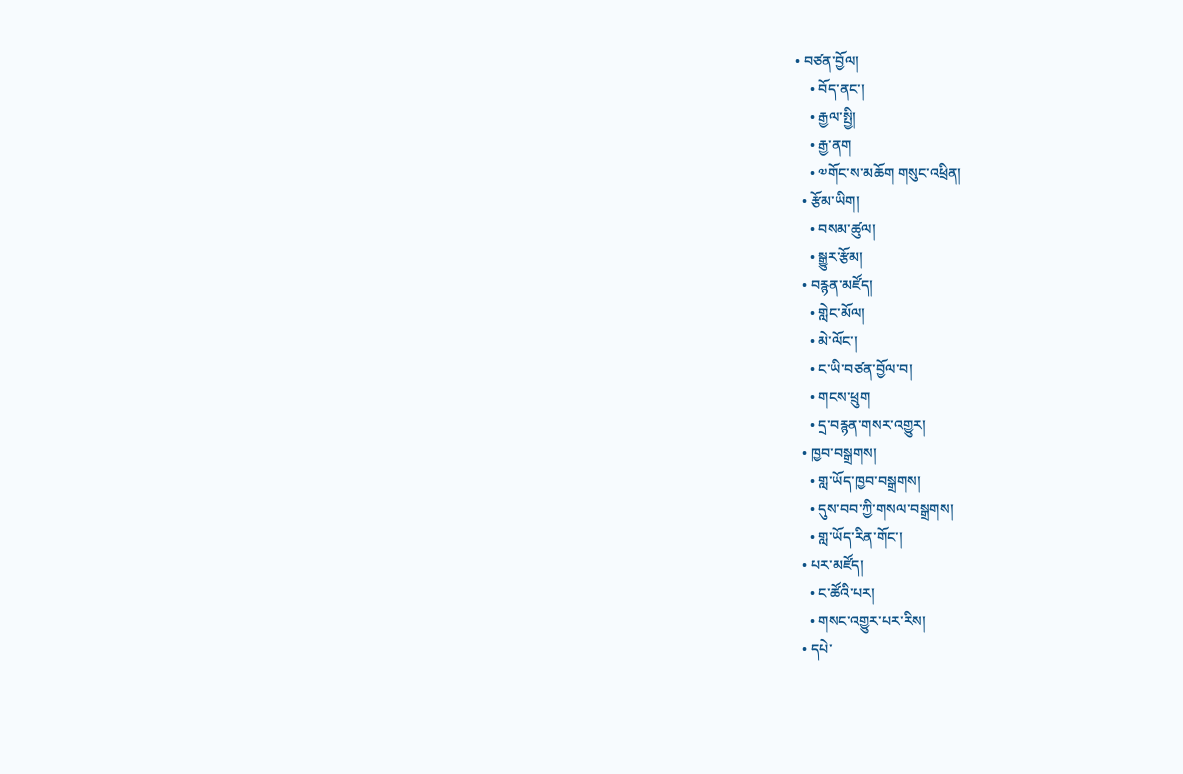• བཙན་བྱོལ།
    • བོད་ནང་།
    • རྒྱལ་སྤྱི།
    • རྒྱ་ནག
    • ༧གོང་ས་མཆོག གསུང་འཕྲིན།
  • རྩོམ་ཡིག།
    • བསམ་ཚུལ།
    • སྒྱུར་རྩོམ།
  • བརྙན་མཛོད།
    • གླེང་མོལ།
    • མེ་ལོང་།
    • ང་ཡི་བཙན་བྱོལ་བ།
    • གངས་ཕྲུག
    • དྲ་བརྙན་གསར་འགྱུར།
  • ཁྱབ་བསྒྲགས།
    • གླ་ཡོད་ཁྱབ་བསྒྲགས།
    • དུས་བབ་ཀྱི་གསལ་བསྒྲགས།
    • གླ་ཡོད་རིན་གོང་།
  • པར་མཛོད།
    • ང་ཚོའི་པར།
    • གསང་འགྱུར་པར་རིས།
  • དཔེ་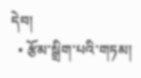དེབ།
  • རྩོམ་སྒྲིག་པའི་གཏམ།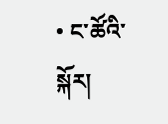• ང་ཚོའི་སྐོར།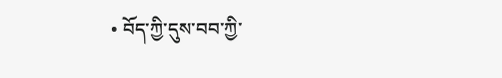• བོད་ཀྱི་དུས་བབ་ཀྱི་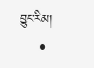བྱུང་རིམ།
    •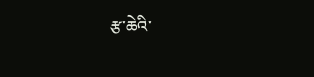རྩ་ཆེའི་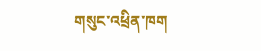གསུང་འཕྲིན་ཁག